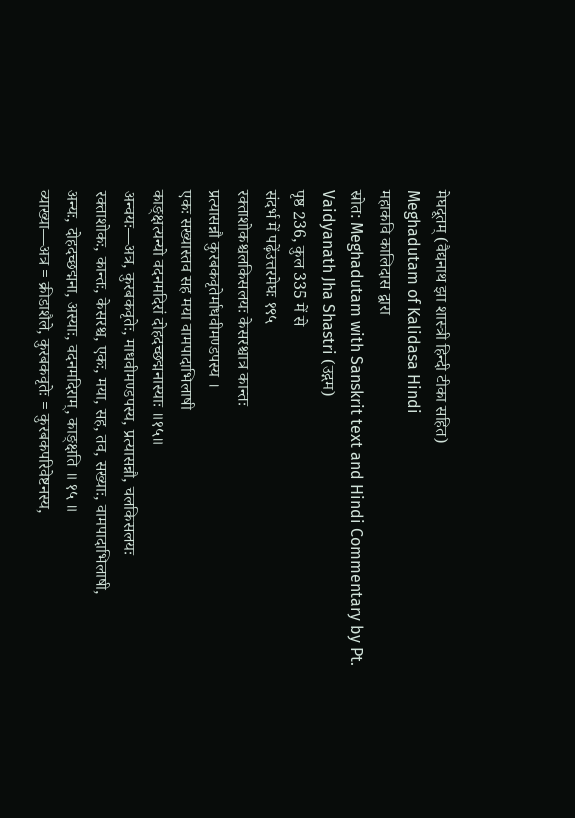मेघदूतम् (वैद्यनाथ झा शास्त्री हिन्दी टीका सहित)
Meghadutam of Kalidasa Hindi
महाकवि कालिदास द्वारा
स्रोत: Meghadutam with Sanskrit text and Hindi Commentary by Pt. Vaidyanath Jha Shastri (उद्गम)
पृष्ठ 236, कुल 335 में से
संदर्भ में पढ़ेंउत्तरमेघः १९५
रक्ताशोकश्चलकिसलयः केसरश्चात्र कान्तः
प्रत्यासन्नौ कुरबकवृतेर्माधवीमण्डपस्य ।
एकः सख्यास्तव सह मया वामपादाभिलाषी
काङ्क्षत्यन्यो वदनमदिरां दोहदच्छद्मनास्याः ॥१५॥
अन्वयः—अत्र, कुरबकवृतेः, माधवीमण्डपस्य, प्रत्यासन्नौ, चलकिसलयः
रक्ताशोकः, कान्तः, केसरश्च, एकः, मया, सह, तव, सख्याः, वामपादाभिलाषी,
अन्यः, दोहदच्छद्मना, अस्याः, वदनमदिराम्, काङ्क्षति ॥ १५ ॥
व्याख्या—अत्र = क्रीडाशैले, कुरबकवृतेः = कुरबकपरिवेष्टनस्य,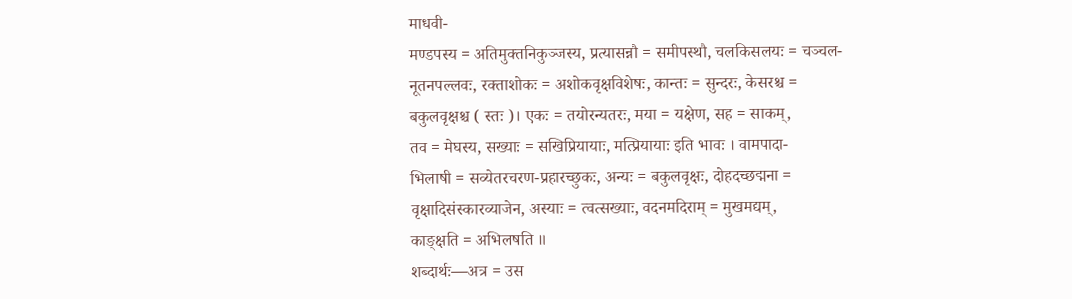माधवी-
मण्डपस्य = अतिमुक्तनिकुञ्जस्य, प्रत्यासन्नौ = समीपस्थौ, चलकिसलयः = चञ्चल-
नूतनपल्लवः, रक्ताशोकः = अशोकवृक्षविशेषः, कान्तः = सुन्दरः, केसरश्च =
बकुलवृक्षश्च ( स्तः )। एकः = तयोरन्यतरः, मया = यक्षेण, सह = साकम्,
तव = मेघस्य, सख्याः = सखिप्रियायाः, मत्प्रियायाः इति भावः । वामपादा-
भिलाषी = सव्येतरचरण-प्रहारच्छुकः, अन्यः = बकुलवृक्षः, दोहदच्छद्मना =
वृक्षादिसंस्कारव्याजेन, अस्याः = त्वत्सख्याः, वदनमदिराम् = मुखमद्यम्,
काङ्क्षति = अभिलषति ॥
शब्दार्थः—अत्र = उस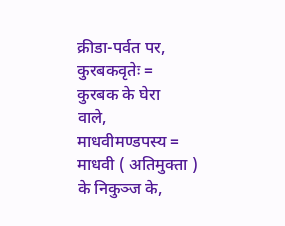क्रीडा-पर्वत पर, कुरबकवृतेः = कुरबक के घेरा
वाले, माधवीमण्डपस्य = माधवी ( अतिमुक्ता ) के निकुञ्ज के,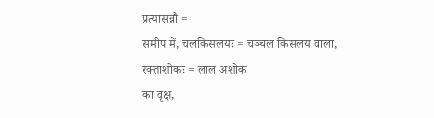प्रत्यासन्नौ =
समीप में, चलकिसलयः = चञ्चल किसलय वाला, रक्ताशोकः = लाल अशोक
का वृक्ष,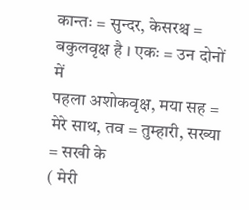कान्तः = सुन्दर, केसरश्च = बकुलवृक्ष है । एकः = उन दोनों में
पहला अशोकवृक्ष, मया सह = मेरे साथ, तव = तुम्हारी, सख्या = सखी के
( मेरी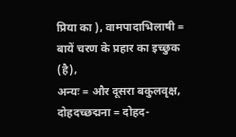प्रिया का ), वामपादाभिलाषी = बायें चरण के प्रहार का इच्छुक (है),
अन्यः = और दूसरा बकुलवृक्ष, दोहदच्छद्मना = दोहद-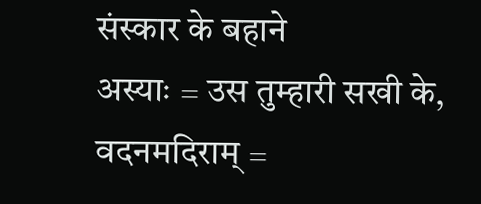संस्कार के बहाने
अस्याः = उस तुम्हारी सखी के, वदनमदिराम् =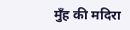मुँह की मदिरा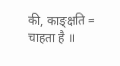की, काङ्क्षति =
चाहता है ॥